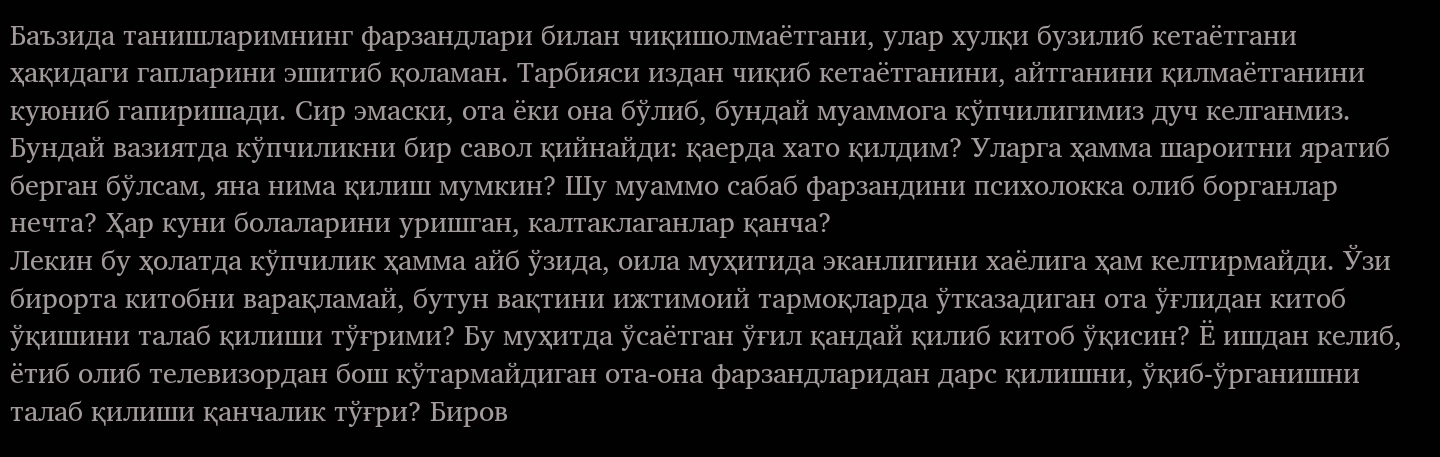Баъзида танишларимнинг фарзандлари билан чиқишолмаётгани, улар хулқи бузилиб кетаётгани ҳақидаги гапларини эшитиб қоламан. Тарбияси издан чиқиб кетаётганини, айтганини қилмаётганини куюниб гапиришади. Сир эмаски, ота ёки она бўлиб, бундай муаммога кўпчилигимиз дуч келганмиз. Бундай вазиятда кўпчиликни бир савол қийнайди: қаерда хато қилдим? Уларга ҳамма шароитни яратиб берган бўлсам, яна нима қилиш мумкин? Шу муаммо сабаб фарзандини психолокка олиб борганлар нечта? Ҳар куни болаларини уришган, калтаклаганлар қанча?
Лекин бу ҳолатда кўпчилик ҳамма айб ўзида, оила муҳитида эканлигини хаёлига ҳам келтирмайди. Ўзи бирорта китобни варақламай, бутун вақтини ижтимоий тармоқларда ўтказадиган ота ўғлидан китоб ўқишини талаб қилиши тўғрими? Бу муҳитда ўсаётган ўғил қандай қилиб китоб ўқисин? Ё ишдан келиб, ётиб олиб телевизордан бош кўтармайдиган ота-она фарзандларидан дарс қилишни, ўқиб-ўрганишни талаб қилиши қанчалик тўғри? Биров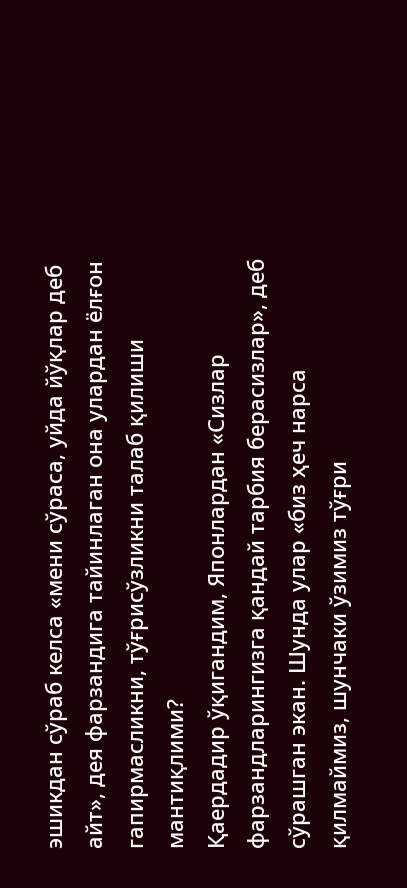эшикдан сўраб келса «мени сўраса, уйда йўқлар деб айт», дея фарзандига тайинлаган она улардан ёлғон гапирмасликни, тўғрисўзликни талаб қилиши мантиқлими?
Қаердадир ўқигандим, Японлардан «Сизлар фарзандларингизга қандай тарбия берасизлар», деб сўрашган экан. Шунда улар «биз ҳеч нарса қилмаймиз, шунчаки ўзимиз тўғри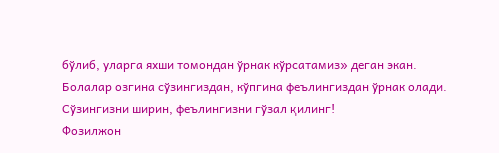бўлиб, уларга яхши томондан ўрнак кўрсатамиз» деган экан.
Болалар озгина сўзингиздан, кўпгина феълингиздан ўрнак олади. Сўзингизни ширин, феълингизни гўзал қилинг!
Фозилжон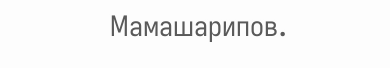Мамашарипов.